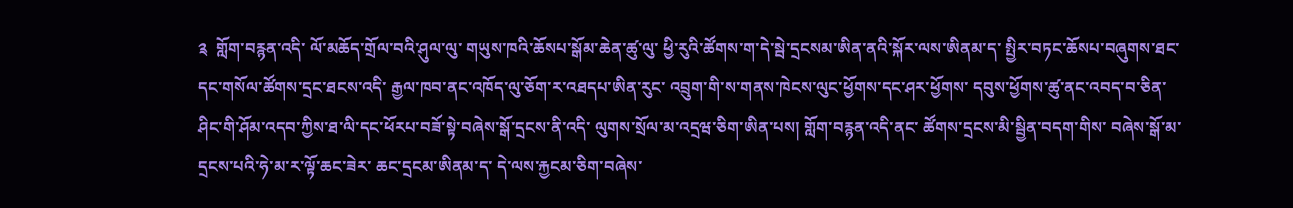༉  གློག་བརྙན་འདི་ ལོ་མཆོད་གྲོལ་བའི་ཤུལ་ལུ་ གཡུས་ཁའི་ཆོསཔ་སྒོམ་ཆེན་ཚུ་ལུ་ ཕྱི་རུའི་ཚོགས་ག་དེ་སྦེ་དྲངསམ་ཨིན་ནའི་སྐོར་ལས་ཨིནམ་ད་ སྤྱིར་བཏང་ཆོསཔ་བཞུགས་ཐང་དང་གསོལ་ཚོགས་དྲང་ཐངས་འདི་ རྒྱལ་ཁབ་ནང་འཁོད་ལུ་ཅོག་ར་འཐདཔ་ཨིན་རུང་ འབྲུག་གི་ས་གནས་ཁེངས་ལུང་ཕྱོགས་དང་ཤར་ཕྱོགས་ དབུས་ཕྱོགས་ཚུ་ནང་འབད་བ་ཅིན་ ཤིང་གི་ཤོམ་འདབ་ཀྱིས་ཐ་ལི་དང་ཕོརཔ་བཟོ་སྟེ་བཞེས་སྒོ་དྲངས་ནི་འདི་ ལུགས་སྲོལ་མ་འདྲཝ་ཅིག་ཨིན་པས། གློག་བརྙན་འདི་ནང་ ཚོགས་དྲངས་མི་སྦྱིན་བདག་གིས་ བཞེས་སྒོ་མ་དྲངས་པའི་ཧེ་མ་ར་ལྟོ་ཆང་ཟེར་ ཆང་དྲངམ་ཨིནམ་ད་ དེ་ལས་རྐྱངམ་ཅིག་བཞེས་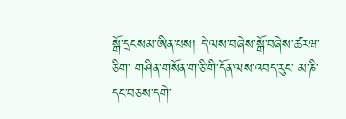སྒོ་དྲངསམ་ཨིན་པས། དེ་ལས་བཞེས་སྒོ་བཞེས་ཚརཝ་ཅིག་ གཤིན་གསོན་ག་ཅི་གི་དོན་ལས་འབད་རུང་ མ་ཎི་དང་བཅས་དགེ་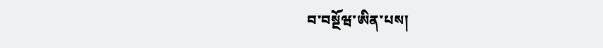བ་བསྔོཝ་ཨིན་པས།